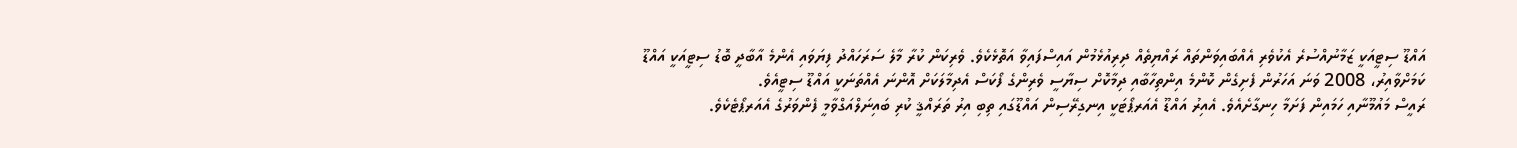އައްޑޫ ސިޓީއަކީ ޒަމާނުއްސުރެ އެކުވެރި އެއްބައިވަންތައް ރައްޔިތެއް ދިރިއުޅެމުން އައިސްފައިވާ އަތޮޅެކެވެ. ވެރިކަން ކުރާ މާލެ ސަރަހައްދު ފިޔަވައި އެންމެ އާބާދީ ބޮޑު ސިޓީއަކީ އައްޑޫ ކަމަށްވާއިރު، 2008 ވަނަ އަހަރުން ފެށިގެން ކޮންމެ އިންތިހާބާއި ދިމާކޮށް ސިޔާސީ ވެރިންގެ ފޯކަސް އެދިމާލަކަށް އޮންނަ އެއްތަނަކީ އައްޑޫ ސިޓީއެވެ.
ރައީސް މައުމޫނާއި ހަމައިން ފަށަމާ ހިނގާށެއެވެ. އެއިރު އައްޑޫ އެއަރޕޯޓަކީ އިނގިރޭސިން އައްޑޫގައި ތިބި އިރު ތަރައްޤީ ކުރި ބައިނަލްއަގްވާމީ ފެންވަރުގެ އެއަރޕޯޓެކެވެ.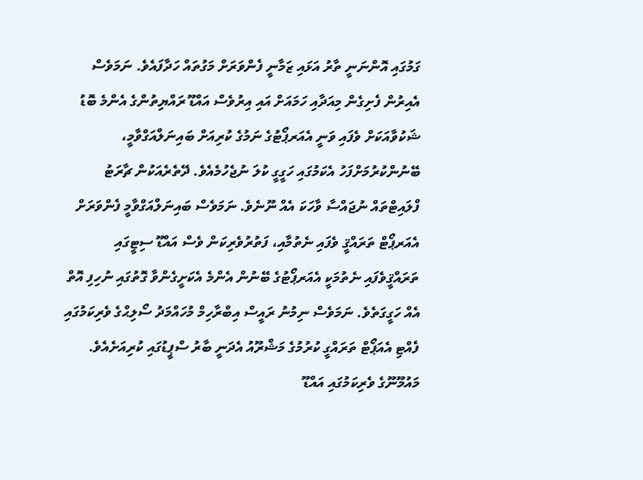ގަމުގައި އޮންނަނީ ތާރު އަޅައި ޒަމާނީ ފެންވަރަށް މަގުތައް ހަދާފައެވެ. ނަމަވެސް އެއިރުން ފެށިގެން މިއަދާއި ހަމައަށް އައި އިރުވެސް އައްޑޫ ރައްޔިތުންގެ އެންމެ ބޮޑު ޝަކުވާއަކަށް ވެފައި ވަނީ އެއަރޕޯޓުގެ ނަމުގެ ކުރިއަށް ބައިނަލްއަގްވާމީ، ބޭނުންކުރުމަށްފަހު އެކަމުގައި ހަގީގީ ކުލަ ނުޖެހުމެއެވެ. ދޭތެރެއަކުން ޗާރަޓު ފްލައިޓްތައް ނުޖައްސާ ވާހަކަ އެއް ނޫނެވެ. ނަމަވެސް ބައިނަލްއަގްވާމީ ފެންވަރަށް އެއަރޕޯޓް ތަރައްޤީ ވެފައި ނެތުމާއި، ފަތުރުވެރިކަން ވެސް އައްޑޫ ސިޓީގައި ތަރައްޤީވެފައި ނެތުމަކީ އެއަރޕޯޓުގެ ބޭނުން އެންމެ އެކަށީގެންވާ ގޮތުގައި ނުހިފި އޮތް އެއް ހަގީގަތެވެ. ނަމަވެސް ނިމުނު ރައީސް އިބްރާހިމް މުހައްމަދު ސޯލިޙްގެ ވެރިކަމުގައި ފެއްޓި އެއަޕޯޓް ތަރައްގީ ކުރުމުގެ މަޝްރޫއު އެދަނީ ބާރު ސްޕީޑުގައި ކުރިއަށެއެވެ. މައުމޫނޫގެ ވެރިކަމުގައި އައްޑޫ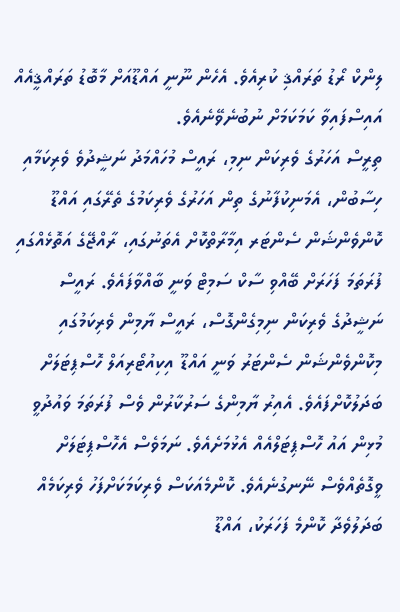ލިންކް ރޯޑު ތަރައްޤި ކުރިއެވެ. އެހެން ނޫނީ އައްޑޫއަށް މާބޮޑު ތަރައްޤީއެއް އައިސްފައިވާ ކަމަކަމަށް ނުބުނެވޭނެއެވެ.
ތިރީސް އަހަރުގެ ވެރިކަން ނިމި، ރައީސް މުހައްމަދު ނަޝީދުވެ ވެރިކަމާއި ހިސާބުން، އެމަނިކުފާނުގެ ތިން އަހަރުގެ ވެރިކަމުގެ ތެރޭގައި އައްޑޫ ކޮންވެންޝަން ސެންޓަރ އިމާރާތްކޮށް އެތަނުގައި، ރާއްޖޭގެ އަތޮޅެއްގައި ފުރަތަމަ ފަހަރަށް ބޭއްވި ސާކް ސަމިޓް ވަނީ ބާއްވާފައެވެ. ރައީސް ނަޝީދުގެ ވެރިކަން ނިމިގެންގޮސް، ރައީސް ޔާމިން ވެރިކަމުގައި މިކޮންވެންޝަން ސެންޓަރު ވަނީ އައްޑޫ އިކިއުޓޯރިއަލް ހޮސްޕިޓަލަށް ބަދަލުކޮށްފައެވެ. އެއިރު ޔާމިންގެ ސަރުކާރުން ވެސް ފުރަތަމަ ވައުދުވީ މުޅިން އައު ހޮސްޕިޓަލްއެއް އެޅުމަށެއެވެ. ނަމަވެސް އެހޮސްޕިޓަލަށް ވީގޮތެއްވެސް ނޭނގުނެއެވެ. ކޮންމެއަކަސް ވެރިކަމަކަށްފަހު ވެރިކަމެއް ބަދަލުވެދާ ކޮންމެ ފަހަރަކު، އައްޑޫ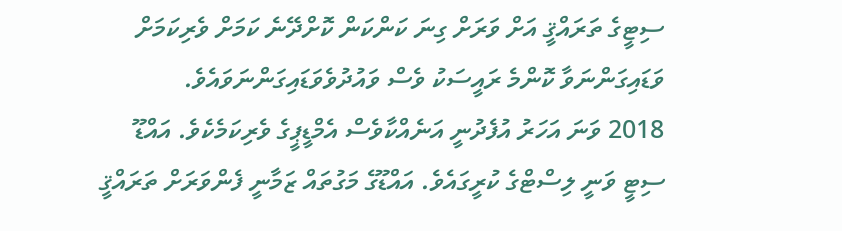ސިޓީގެ ތަރައްޤީ އަށް ވަރަށް ގިނަ ކަންކަން ކޮށްދޭނެ ކަމަށް ވެރިކަމަށް ވަޑައިގަންނަވާ ކޮންމެ ރައީސަކު ވެސް ވައުދުވެވަޑައިގަންނަވައެވެ.
2018 ވަނަ އަހަރު އުފެދުނީ އަނެއްކާވެސް އެމްޑީޕީގެ ވެރިކަމެކެވެ. އައްޑޫ ސިޓީ ވަނީ ލިސްޓްގެ ކުރީގައެވެ. އައްޑޫގެ މަގުތައް ޒަމާނީ ފެންވަރަށް ތަރައްޤީ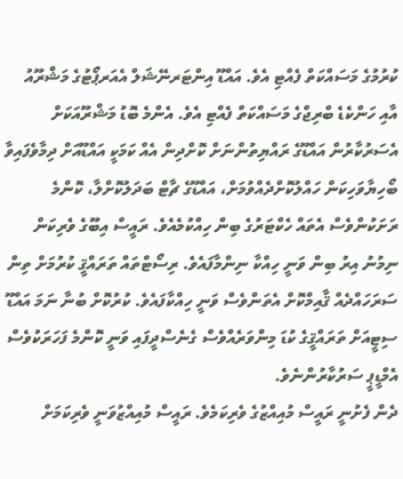ކުރުމުގެ މަސައްކަތް ފެއްޓި އެވެ. އައްޑޫ އިންޓަރނޭޝަލް އެއަރޕޯޓުގެ މަޝްރޫއު އާއި ހަންކެޑެ ބްރިޖްގެ މަސައްކަތް ފެއްޓި އެވެ. އެންމެ ބޮޑު މަޝްރޫއަކަށް އެސަރުކާރުން އައްޑޫގެ ރައްޔިތުންނަށް ކޮށްދިން އެއް ކަމަކީ އައްޑޫއަށް ދިމާވެފައިވާ ބޯހިޔާވަހިކަން ހައްލުކޮށްދެއްވުމަށް، އައްޑޫގެ ޗާޓް ބަދަލުކޮށްލާ، ކޮންމެ ރަށަކުންވެސް އެތައް ހެކްޓަރުގެ ބިން ހިއްކުމެއެވެ. ރައީސް އިބޫގެ ވެރިކަން ނިމުނު އިރު ބިން ވަނީ ހިއްކާ ނިންމާފައެވެ. ރިސޯޓްތައް ތަރައްޤީ ކުރުމަށް ތިން ސަރަހައްދެއް ޤާއިމްކޮށް އެތަންވެސް ވަނީ ހިއްކާފައެވެ. ކުރުކޮށް ބުނާ ނަމަ އައްޑޫ ސިޓީއަށް ތަރައްޤީގެ ކުޑަ މިންވަރެއްވެސް ގެނެސްދީފައި ވަނީ ކޮންމެ ފަހަރަކުވެސް އެމްޑީޕީ ސަރުކާރުންނެވެ.
ދެން ފެށުނީ ރައީސް މުއިއްޒުގެ ވެރިކަމެވެ. ރައީސް މުއިއްޒުވަނީ ވެރިކަމަށް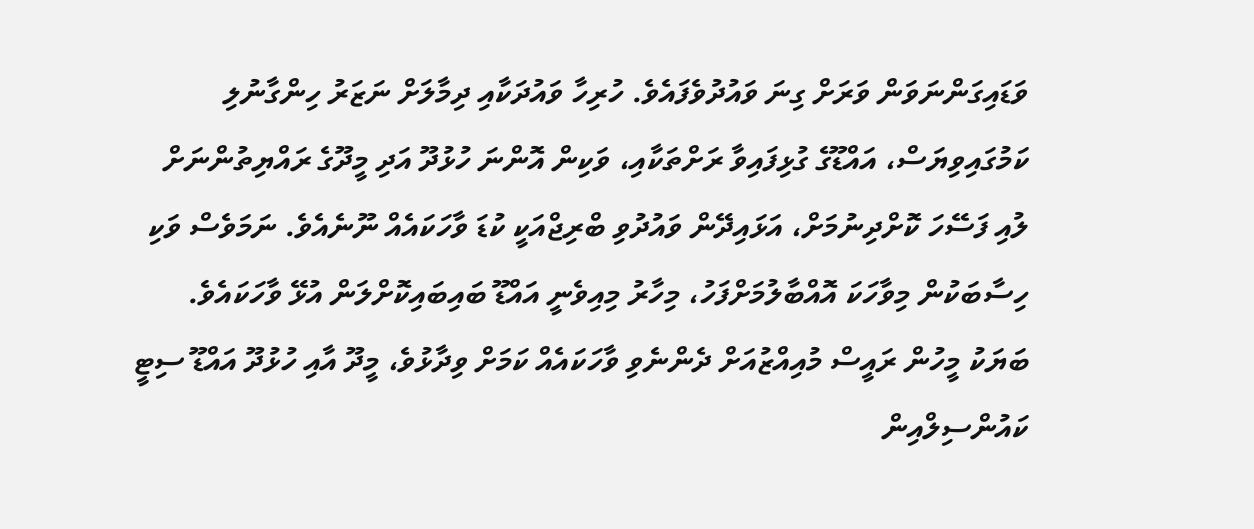ވަޑައިގަންނަވަން ވަރަށް ގިނަ ވައުދުވެފައެވެ. ހުރިހާ ވައުދަކާއި ދިމާލަށް ނަޒަރު ހިންގާނުލި ކަމުގައިވިޔަސް، އައްޑޫގެ ގުޅިފައިވާ ރަށްތަކާއި، ވަކިން އޮންނަ ހުޅުދޫ އަދި މީދޫގެ ރައްޔިތުންނަށް ލުއި ފަސޭހަ ކޮށްދިނުމަށް، އަޅައިދޭން ވައުދުވި ބްރިޖްއަކީ ކުޑަ ވާހަކައެއް ނޫނެއެވެ. ނަމަވެސް ވަކި ހިސާބަކުން މިވާހަކަ އޮއްބާލުމަށްފަހު، މިހާރު މިއިވެނީ އައްޑޫ ބައިބައިކޮށްލަން އުޅޭ ވާހަކައެވެ. ބަޔަކު މީހުން ރައީސް މުއިއްޒުއަށް ދެންނެވި ވާހަކައެއް ކަމަށް ވިދާޅުވެ، މީދޫ އާއި ހުޅުދޫ އައްޑޫ ސިޓީ ކައުންސިލްއިން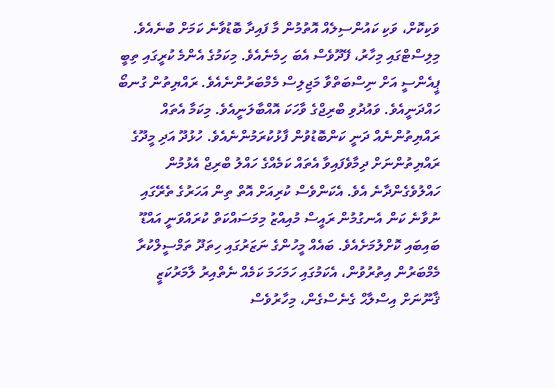ވަކިކޮށް، ވަކި ކައުންސިލެއް އޮތުމުން މާ ފައިދާ ބޮޑުވާނެ ކަމަށް ބުނެއެވެ. މިލިސްޓްގައި މިހާރު، ފޭދޫވެސް އެބަ ހިމެނެއެވެ. މިކަމުގެ އެންމެ ކުރީގައި ތިބީ ޕީއެންސީ އަށް ނިސްބަތްވާ މަޖިލިސް މެމްބަރުންނެއެވެ. ރައްޔިތުން ގުނބޯ ހައްދަނީއެވެ. ވައުދުވި ބްރިޖްގެ ވާހަކަ އޮއްބާލަނީއެވެ. މިކަމާ އެތައް ރައްޔިތުންނެއް ދަނީ ކަންބޮޑުވުން ފާޅުކުރަމުންނެއެވެ. ހުޅުދޫ އަދި މީދޫގެ ރައްޔިތުންނަށް ދިމާވެފައިވާ އެތައް ކަމެއްގެ ހައްލު ބްރިޖް އެޅުމުން ހައްލުވެގެންދާނެ އެވެ. އެކަންވެސް ކުރިއަށް އޮތް ތިން އަހަރުގެ ތެރޭގައި ނުވާނެ ކަން އެނގުމުން ރައީސް މުއިއްޒު މިމަސައްކަތް ކުރައްވަނީ އައްޑޫ ބައިބައި ކޮށްލުމަށެއެވެ. ބައެއް މީހުންގެ ނަޒަރުގައި ހިތަދޫ ތަމްސީލްކުރާ މެމްބަރުން އިތުރުވުން، އެކަމުގައި ހަމަހަމަ ކަމެއް ނެތްއިރު ލާމަރުކަޒީ ޤާނޫނަށް އިސްލާޙް ގެނެސްގެން، މިހާރުވެސް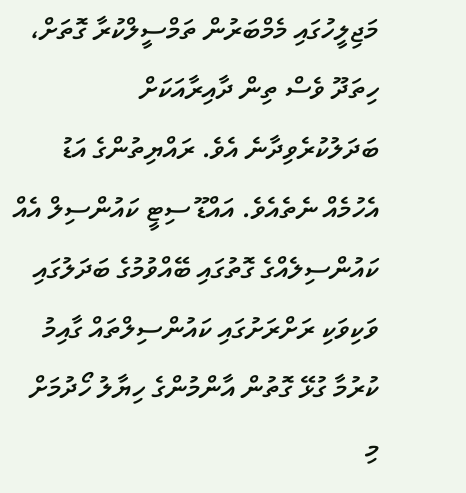މަޖިލީހުގައި މެމްބަރުން ތަމްސީލްކުރާ ގޮތަށް، ހިތަދޫ ވެސް ތިން ދާއިރާއަކަށް ބަދަލުކުރެވިދާނެ އެވެ. ރައްޔިތުންގެ އަޑު އެހުމެއް ނެތެއެވެ. އައްޑޫ ސިޓީ ކައުންސިލް އެއް ކައުންސިލެއްގެ ގޮތުގައި ބޭއްވުމުގެ ބަދަލުގައި ވަކިވަކި ރަށްރަށުގައި ކައުންސިލްތައް ގާއިމު ކުރުމާ ގުޅޭ ގޮތުން އާންމުންގެ ހިޔާލު ހޯދުމަށް މި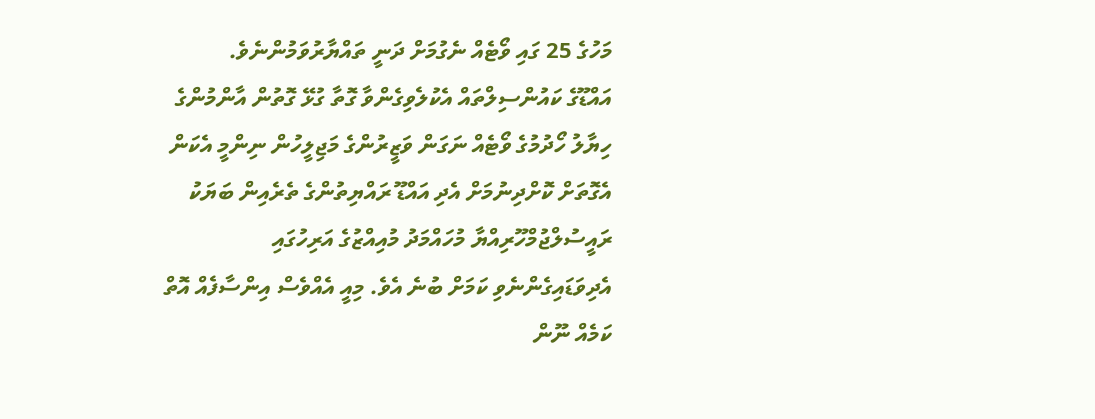މަހުގެ 25 ގައި ވޯޓެއް ނެގުމަށް ދަނީ ތައްޔާރުވަމުންނެވެ.
އައްޑޫގެ ކައުންސިލްތައް އެކުލެވިގެންވާ ގޮތާ ގުޅޭ ގޮތުން އާންމުންގެ ހިޔާލު ހޯދުމުގެ ވޯޓެއް ނަގަން ވަޒީރުންގެ މަޖިލީހުން ނިންމީ އެކަން އެގޮތަށް ކޮށްދިނުމަށް އެދި އައްޑޫ ރައްޔިތުންގެ ތެރެއިން ބަޔަކު ރައީސުލްޖުމްހޫރިއްޔާ މުހައްމަދު މުއިއްޒުގެ އަރިހުގައި އެދިވަޑައިގެންނެވި ކަމަށް ބުނެ އެވެ. މިއީ އެއްވެސް އިންސާފެއް އޮތް ކަމެއް ނޫން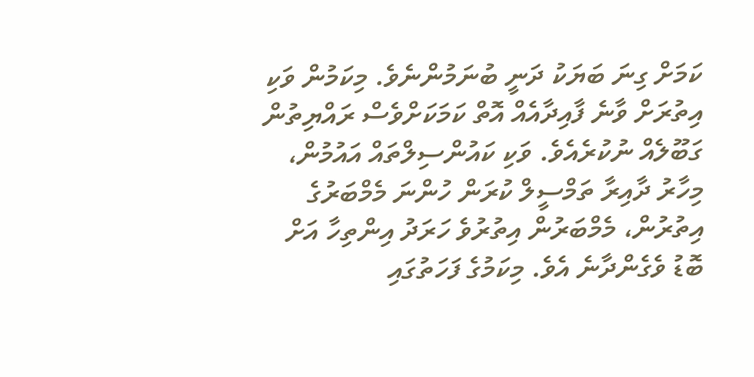ކަމަށް ގިނަ ބަޔަކު ދަނީ ބުނަމުންނެވެ. މިކަމުން ވަކި އިތުރަށް ވާނެ ފާއިދާއެއް އޮތް ކަމަކަށްވެސް ރައްޔިތުން ގަބޫލެއް ނުކުރެއެވެ. ވަކި ކައުންސިލްތައް އައުމުން، މިހާރު ދާއިރާ ތަމްސީލް ކުރަން ހުންނަ މެމްބަރުގެ އިތުރުން، މެމްބަރުން އިތުރުވެ ހަރަދު އިންތިހާ އަށް ބޮޑު ވެގެންދާނެ އެވެ. މިކަމުގެ ފަހަތުގައި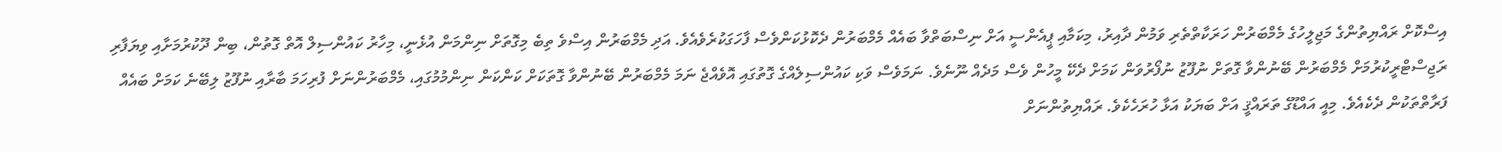އިސްކޮށް ރައްޔިތުންގެ މަޖިލީހުގެ މެމްބަރުން ހަރަކާތްތެރި ވަމުން ދާއިރު، މިކަމާއި ޕީއެންސީ އަށް ނިސްބަތްވާ ބައެއް މެމްބަރުން ދެކޮޅުކަންވެސް ފާހަގަކުރެވެއެވެ. އަދި މެމްބަރުން އިސްވެ ތިބެ މިގޮތަށް ނިންމަން އުޅެނީ، މިހާރު ކައުންސިލް އޮތް ގޮތުން، ބިން ދޫކުރުމަށާއި ވިޔަފާރި ރަޖިސްޓްރީކުރުމަށް މެމްބަރުން ބޭނުންވާ ގޮތަށް ނުފޫޒު ނުފޯރުވަން ކަމަށް ދެކޭ މީހުން ވެސް މަދެއް ނޫނެވެ. ނަމަވެސް ވަކި ކައުންސިލެއްގެ ގޮތުގައި އޮވެއްޖެ ނަމަ މެމްބަރުން ބޭނުންވާ ގޮތަކަށް ކަންކަން ނިންމުމުގައި، މެމްބަރުންނަށް ފުރިހަމަ ބާރާއި ނުފޫޒު ލިބޭނެ ކަމަށް ބައެއް ފަރާތްތަކުން ދެކެއެވެ. މިއީ އައްޑޫގެ ތަރައްޤީ އަށް ބަޔަކު އަޅާ ހުރަހެކެވެ. ރައްޔިތުންނަށް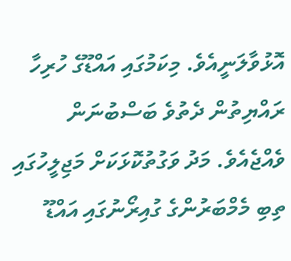އޮޅުވާލަނީއެވެ. މިކަމުގައި އައްޑޫގެ ހުރިހާ ރައްޔިތުން ދެތުވެ ބަސްބުނަން ވެއްޖެއެވެ. މަދު ވަގުތުކޮޅަކަށް މަޖިލީހުގައި ތިބި މެމްބަރުންގެ ގުއިރޯނުގައި އައްޑޫ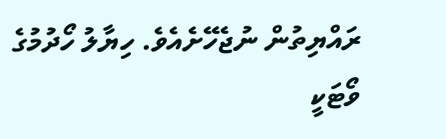ރައްޔިތުން ނުޖެހޭށެއެވެ. ހިޔާލު ހޯދުމުގެ ވޯޓަކީ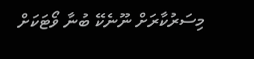މިސަރުކާރަށް ނޫނެކޭ ބުނާ ވޯޓަކަށް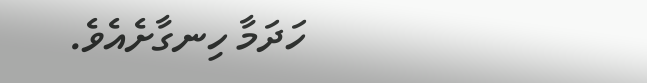ހަދަމާ ހިނގާށެއެވެ.